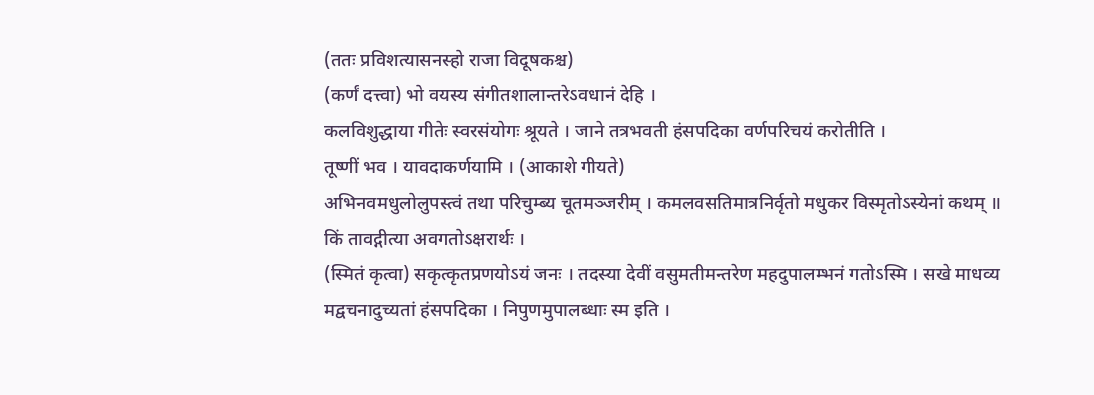(ततः प्रविशत्यासनस्हो राजा विदूषकश्च)
(कर्णं दत्त्वा) भो वयस्य संगीतशालान्तरेऽवधानं देहि ।
कलविशुद्धाया गीतेः स्वरसंयोगः श्रूयते । जाने तत्रभवती हंसपदिका वर्णपरिचयं करोतीति ।
तूष्णीं भव । यावदाकर्णयामि । (आकाशे गीयते)
अभिनवमधुलोलुपस्त्वं तथा परिचुम्ब्य चूतमञ्जरीम् । कमलवसतिमात्रनिर्वृतो मधुकर विस्मृतोऽस्येनां कथम् ॥
किं तावद्गीत्या अवगतोऽक्षरार्थः ।
(स्मितं कृत्वा) सकृत्कृतप्रणयोऽयं जनः । तदस्या देवीं वसुमतीमन्तरेण महदुपालम्भनं गतोऽस्मि । सखे माधव्य मद्वचनादुच्यतां हंसपदिका । निपुणमुपालब्धाः स्म इति ।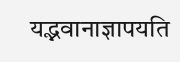यद्भवानाज्ञापयति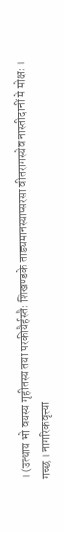। (उत्थाय भो वयस्य गृहीतस्य तया परकीयैर्हस्तैः शिखण्डके ताड्यमानस्याप्सरसा वीतरागस्येव नास्तीदानीं मे मोक्षः ।
गच्छ । नागरिकवृत्त्या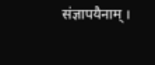संज्ञापयैनाम् ।